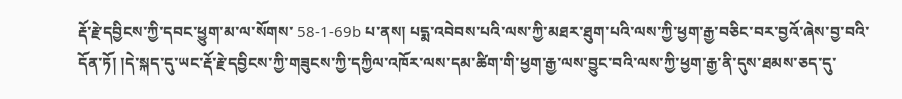རྡོ་རྗེ་དབྱིངས་ཀྱི་དབང་ཕྱུག་མ་ལ་སོགས་ 58-1-69b པ་ནས། པདྨ་འབེབས་པའི་ལས་ཀྱི་མཐར་ཐུག་པའི་ལས་ཀྱི་ཕྱག་རྒྱ་བཅིང་བར་བྱའོ་ཞེས་བྱ་བའི་དོན་ཏོ། །དེ་སྐད་དུ་ཡང་རྡོ་རྗེ་དབྱིངས་ཀྱི་གཟུངས་ཀྱི་དཀྱིལ་འཁོར་ལས་དམ་ཚིག་གི་ཕྱག་རྒྱ་ལས་བྱུང་བའི་ལས་ཀྱི་ཕྱག་རྒྱ་ནི་དུས་ཐམས་ཅད་དུ་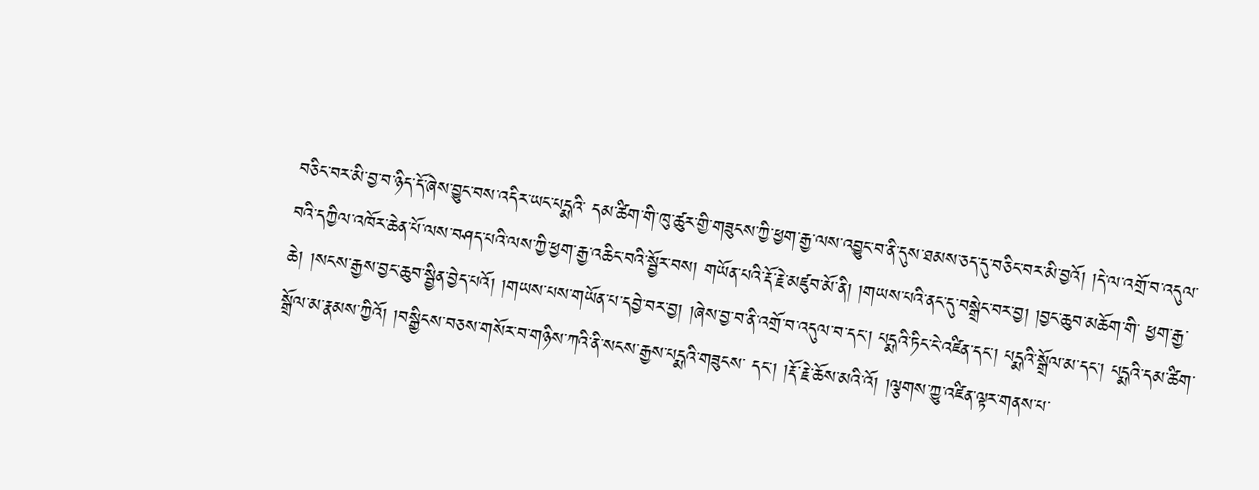བཅིང་བར་མི་བྱ་བ་ཉིད་དོ་ཞེས་བྱུང་བས་འདིར་ཡང་པདྨའི་ དམ་ཚིག་གི་ཁུ་ཚུར་གྱི་གཟུངས་ཀྱི་ཕྱག་རྒྱ་ལས་འབྱུང་བ་ནི་དུས་ཐམས་ཅད་དུ་བཅིང་བར་མི་བྱའོ། །དེ་ལ་འགྲོ་བ་འདུལ་བའི་དཀྱིལ་འཁོར་ཆེན་པོ་ལས་བཤད་པའི་ལས་ཀྱི་ཕྱག་རྒྱ་འཆིང་བའི་སྦྱོར་བས། གཡོན་པའི་རྡོ་རྗེ་མཛུབ་མོ་ནི། །གཡས་པའི་ནང་དུ་བསྒྲེང་བར་བྱ། །བྱང་ཆུབ་མཆོག་གི་ ཕྱག་རྒྱ་ཆེ། །སངས་རྒྱས་བྱང་ཆུབ་སྦྱིན་བྱེད་པའོ། །གཡས་པས་གཡོན་པ་དབྱེ་བར་བྱ། །ཞེས་བྱ་བ་ནི་འགྲོ་བ་འདུལ་བ་དང་། པདྨའི་ཏིང་ངེ་འཛིན་དང་། པདྨའི་སྒྲོལ་མ་དང་། པདྨའི་དམ་ཚིག་སྒྲོལ་མ་རྣམས་ཀྱིའོ། །བསྒྱིངས་བཅས་གསོར་བ་གཉིས་ཀའི་ནི་སངས་རྒྱས་པདྨའི་གཟུངས་ དང་། །རྡོ་རྗེ་ཆོས་མའི་འོ། །ལྕགས་ཀྱུ་འཛིན་ལྟར་གནས་པ་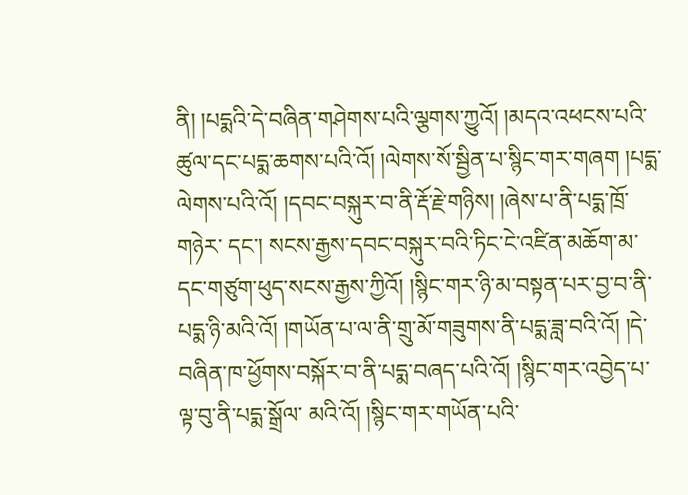ནི། །པདྨའི་དེ་བཞིན་གཤེགས་པའི་ལྕགས་ཀྱུའོ། །མདའ་འཕངས་པའི་ཚུལ་དང་པདྨ་ཆགས་པའི་འོ། །ལེགས་སོ་སྦྱིན་པ་སྙིང་གར་གཞག །པདྨ་ལེགས་པའི་འོ། །དབང་བསྐུར་བ་ནི་རྡོ་རྗེ་གཉིས། །ཞེས་པ་ནི་པདྨ་ཁྲོ་གཉེར་ དང་། སངས་རྒྱས་དབང་བསྐུར་བའི་ཏིང་ངེ་འཛིན་མཆོག་མ་དང་གཙུག་ཕུད་སངས་རྒྱས་ཀྱིའོ། །སྙིང་གར་ཉི་མ་བསྟན་པར་བྱ་བ་ནི་པདྨ་ཉི་མའི་འོ། །གཡོན་པ་ལ་ནི་གྲུ་མོ་གཟུགས་ནི་པདྨ་ཟླ་བའི་འོ། །དེ་བཞིན་ཁ་ཕྱོགས་བསྐོར་བ་ནི་པདྨ་བཞད་པའི་འོ། །སྙིང་གར་འབྱེད་པ་ལྟ་བུ་ནི་པདྨ་སྒྲོལ་ མའི་འོ། །སྙིང་གར་གཡོན་པའི་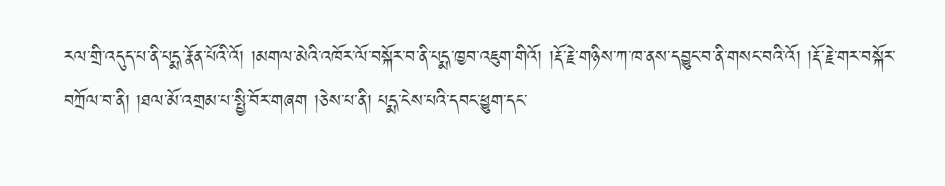རལ་གྲི་འདུད་པ་ནི་པདྨ་རྣོན་པོའི་འོ། །མགལ་མེའི་འཁོར་ལོ་བསྐོར་བ་ནི་པདྨ་ཁྱབ་འཇུག་གིའོ། །རྡོ་རྗེ་གཉིས་ཀ་ཁ་ནས་དབྱུང་བ་ནི་གསང་བའི་འོ། །རྡོ་རྗེ་གར་བསྐོར་བཀྲོལ་བ་ནི། །ཐལ་མོ་འགྲམ་པ་སྤྱི་བོར་གཞག །ཅེས་པ་ནི། པདྨ་ངེས་པའི་དབང་ཕྱུག་དང་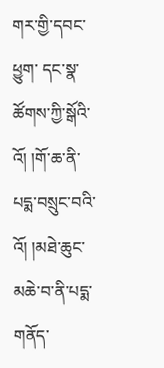གར་གྱི་དབང་ཕྱུག་ དང་སྣ་ཚོགས་ཀྱི་སྒོའི་འོ། །གོ་ཆ་ནི་པདྨ་བསྲུང་བའི་འོ། །མཐེ་ཆུང་མཆེ་བ་ནི་པདྨ་གནོད་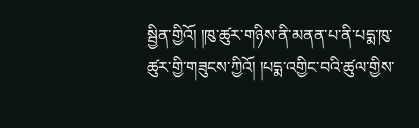སྦྱིན་གྱིའོ། །ཁུ་ཚུར་གཉིས་ནི་མནན་པ་ནི་པདྨ་ཁུ་ཚུར་གྱི་གཟུངས་ཀྱིའོ། །པདྨ་འགྱིང་བའི་ཚུལ་གྱིས་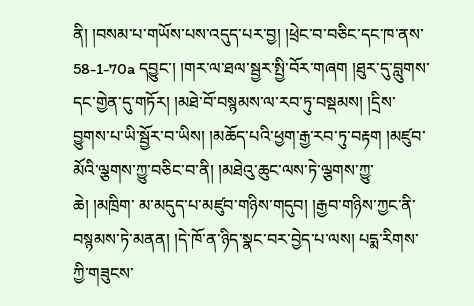ནི། །བསམ་པ་གཡོས་པས་འདུད་པར་བྱ། །ཕྲེང་བ་བཅིང་དང་ཁ་ནས་ 58-1-70a དབྱུང་། །གར་ལ་ཐལ་སྦྱར་སྤྱི་བོར་གཞག །ཐུར་དུ་བླུགས་དང་གྱེན་དུ་གཏོར། །མཐེ་བོ་བསྙམས་ལ་རབ་ཏུ་བསྡམས། །དྲིས་བྱུགས་པ་ཡི་སྦྱོར་བ་ཡིས། །མཆོད་པའི་ཕྱག་རྒྱ་རབ་ཏུ་བརྟག །མཛུབ་མོའི་ལྕགས་ཀྱུ་བཅིང་བ་ནི། །མཐེའུ་ཆུང་ལས་ཏེ་ལྕགས་ཀྱུ་ཆེ། །མཁྲིག་ མ་མདུད་པ་མཛུབ་གཉིས་གདུབ། །རྒྱབ་གཉིས་ཀྱང་ནི་བསྙམས་ཏེ་མནན། །དེ་ཁོ་ན་ཉིད་སྣང་བར་བྱེད་པ་ལས། པདྨ་རིགས་ཀྱི་གཟུངས་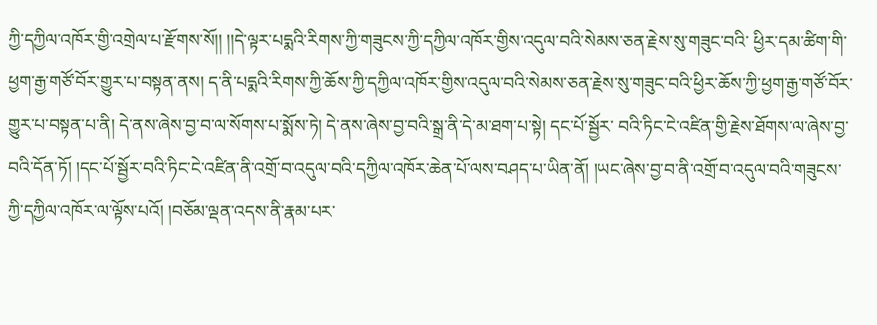ཀྱི་དཀྱིལ་འཁོར་གྱི་འགྲེལ་པ་རྫོགས་སོ།། །།དེ་ལྟར་པདྨའི་རིགས་ཀྱི་གཟུངས་ཀྱི་དཀྱིལ་འཁོར་གྱིས་འདུལ་བའི་སེམས་ཅན་རྗེས་སུ་གཟུང་བའི་ ཕྱིར་དམ་ཚིག་གི་ཕྱག་རྒྱ་གཙོ་བོར་གྱུར་པ་བསྟན་ནས། ད་ནི་པདྨའི་རིགས་ཀྱི་ཆོས་ཀྱི་དཀྱིལ་འཁོར་གྱིས་འདུལ་བའི་སེམས་ཅན་རྗེས་སུ་གཟུང་བའི་ཕྱིར་ཆོས་ཀྱི་ཕྱག་རྒྱ་གཙོ་བོར་གྱུར་པ་བསྟན་པ་ནི། དེ་ནས་ཞེས་བྱ་བ་ལ་སོགས་པ་སྨོས་ཏེ། དེ་ནས་ཞེས་བྱ་བའི་སྒྲ་ནི་དེ་མ་ཐག་པ་སྟེ། དང་པོ་སྦྱོར་ བའི་ཏིང་ངེ་འཛིན་གྱི་རྗེས་ཐོགས་ལ་ཞེས་བྱ་བའི་དོན་ཏོ། །དང་པོ་སྦྱོར་བའི་ཏིང་ངེ་འཛིན་ནི་འགྲོ་བ་འདུལ་བའི་དཀྱིལ་འཁོར་ཆེན་པོ་ལས་བཤད་པ་ཡིན་ནོ། །ཡང་ཞེས་བྱ་བ་ནི་འགྲོ་བ་འདུལ་བའི་གཟུངས་ཀྱི་དཀྱིལ་འཁོར་ལ་ལྟོས་པའོ། །བཅོམ་ལྡན་འདས་ནི་རྣམ་པར་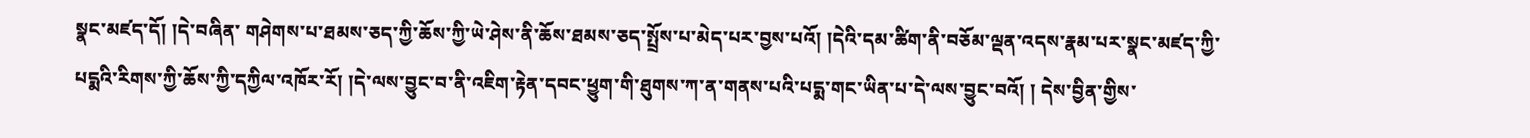སྣང་མཛད་དོ། །དེ་བཞིན་ གཤེགས་པ་ཐམས་ཅད་ཀྱི་ཆོས་ཀྱི་ཡེ་ཤེས་ནི་ཆོས་ཐམས་ཅད་སྤྲོས་པ་མེད་པར་བྱས་པའོ། །དེའི་དམ་ཚིག་ནི་བཅོམ་ལྡན་འདས་རྣམ་པར་སྣང་མཛད་ཀྱི་པདྨའི་རིགས་ཀྱི་ཆོས་ཀྱི་དཀྱིལ་འཁོར་རོ། །དེ་ལས་བྱུང་བ་ནི་འཇིག་རྟེན་དབང་ཕྱུག་གི་ཐུགས་ཀ་ན་གནས་པའི་པདྨ་གང་ཡིན་པ་དེ་ལས་བྱུང་བའོ། ། དེས་བྱིན་གྱིས་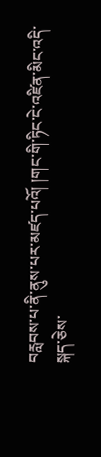བརླབས་པ་ནི་ནུས་པར་མཛད་པའོ། །གང་གི་ཏིང་ངེ་འཛིན་མིང་འདི་སྐད་ཅེས་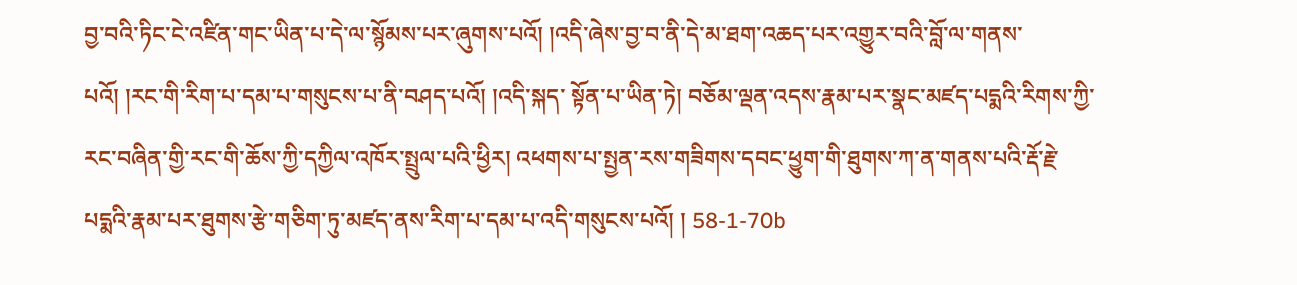བྱ་བའི་ཏིང་ངེ་འཛིན་གང་ཡིན་པ་དེ་ལ་སྙོམས་པར་ཞུགས་པའོ། །འདི་ཞེས་བྱ་བ་ནི་དེ་མ་ཐག་འཆད་པར་འགྱུར་བའི་བློ་ལ་གནས་པའོ། །རང་གི་རིག་པ་དམ་པ་གསུངས་པ་ནི་བཤད་པའོ། །འདི་སྐད་ སྟོན་པ་ཡིན་ཏེ། བཅོམ་ལྡན་འདས་རྣམ་པར་སྣང་མཛད་པདྨའི་རིགས་ཀྱི་རང་བཞིན་གྱི་རང་གི་ཆོས་ཀྱི་དཀྱིལ་འཁོར་སྤྲུལ་པའི་ཕྱིར། འཕགས་པ་སྤྱན་རས་གཟིགས་དབང་ཕྱུག་གི་ཐུགས་ཀ་ན་གནས་པའི་རྡོ་རྗེ་པདྨའི་རྣམ་པར་ཐུགས་རྩེ་གཅིག་ཏུ་མཛད་ནས་རིག་པ་དམ་པ་འདི་གསུངས་པའོ། ། 58-1-70b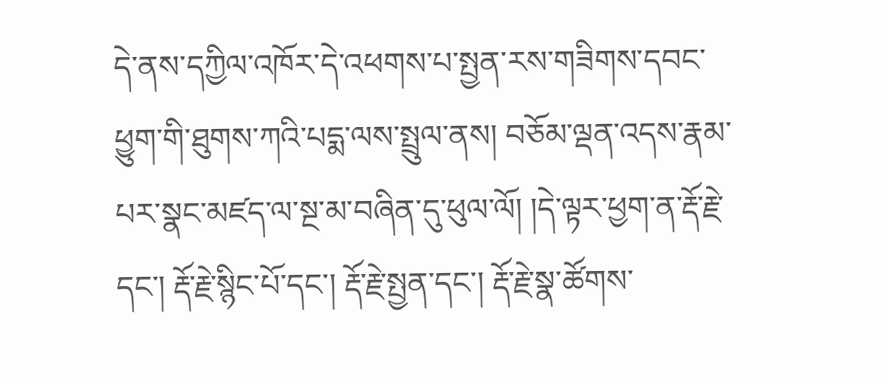དེ་ནས་དཀྱིལ་འཁོར་དེ་འཕགས་པ་སྤྱན་རས་གཟིགས་དབང་ཕྱུག་གི་ཐུགས་ཀའི་པདྨ་ལས་སྤྲུལ་ནས། བཅོམ་ལྡན་འདས་རྣམ་པར་སྣང་མཛད་ལ་སྔ་མ་བཞིན་དུ་ཕུལ་ལོ། །དེ་ལྟར་ཕྱག་ན་རྡོ་རྗེ་དང་། རྡོ་རྗེ་སྙིང་པོ་དང་། རྡོ་རྗེ་སྤྱན་དང་། རྡོ་རྗེ་སྣ་ཚོགས་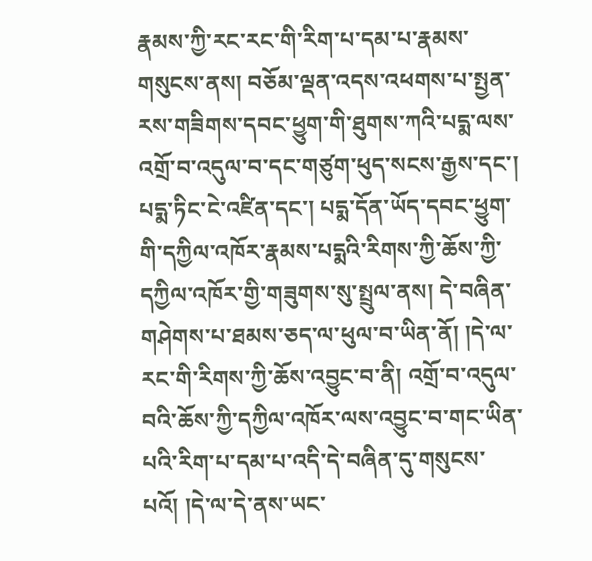རྣམས་ཀྱི་རང་རང་གི་རིག་པ་དམ་པ་རྣམས་ གསུངས་ནས། བཅོམ་ལྡན་འདས་འཕགས་པ་སྤྱན་རས་གཟིགས་དབང་ཕྱུག་གི་ཐུགས་ཀའི་པདྨ་ལས་འགྲོ་བ་འདུལ་བ་དང་གཙུག་ཕུད་སངས་རྒྱས་དང་། པདྨ་ཏིང་ངེ་འཛིན་དང་། པདྨ་དོན་ཡོད་དབང་ཕྱུག་གི་དཀྱིལ་འཁོར་རྣམས་པདྨའི་རིགས་ཀྱི་ཆོས་ཀྱི་དཀྱིལ་འཁོར་གྱི་གཟུགས་སུ་སྤྲུལ་ནས། དེ་བཞིན་གཤེགས་པ་ཐམས་ཅད་ལ་ཕུལ་བ་ཡིན་ནོ། །དེ་ལ་རང་གི་རིགས་ཀྱི་ཆོས་འབྱུང་བ་ནི། འགྲོ་བ་འདུལ་བའི་ཆོས་ཀྱི་དཀྱིལ་འཁོར་ལས་འབྱུང་བ་གང་ཡིན་པའི་རིག་པ་དམ་པ་འདི་དེ་བཞིན་དུ་གསུངས་པའོ། །དེ་ལ་དེ་ནས་ཡང་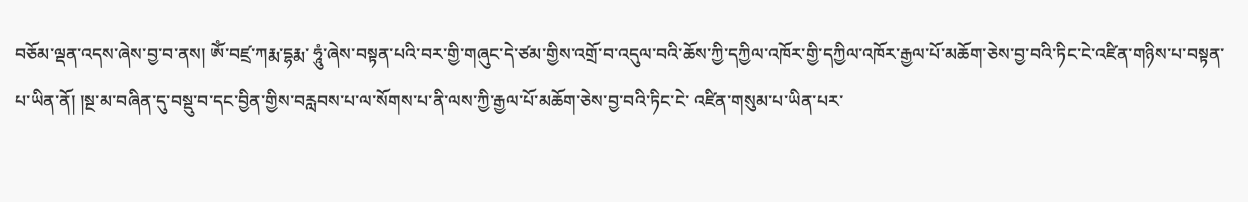བཅོམ་ལྡན་འདས་ཞེས་བྱ་བ་ནས། ཨོཾ་བཛྲ་ཀརྨ་དྷརྨ་ ཧཱུཾ་ཞེས་བསྟན་པའི་བར་གྱི་གཞུང་དེ་ཙམ་གྱིས་འགྲོ་བ་འདུལ་བའི་ཆོས་ཀྱི་དཀྱིལ་འཁོར་གྱི་དཀྱིལ་འཁོར་རྒྱལ་པོ་མཆོག་ཅེས་བྱ་བའི་ཏིང་ངེ་འཛིན་གཉིས་པ་བསྟན་པ་ཡིན་ནོ། །སྔ་མ་བཞིན་དུ་བསྡུ་བ་དང་བྱིན་གྱིས་བརླབས་པ་ལ་སོགས་པ་ནི་ལས་ཀྱི་རྒྱལ་པོ་མཆོག་ཅེས་བྱ་བའི་ཏིང་ངེ་ འཛིན་གསུམ་པ་ཡིན་པར་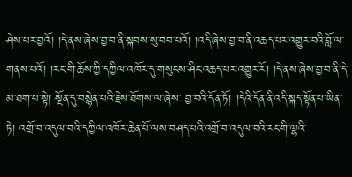ཤེས་པར་བྱའོ། །དེ་ནས་ཞེས་བྱ་བ་ནི་སྐབས་སུ་བབ་པའོ། །འདི་ཞེས་བྱ་བ་ནི་འཆད་པར་འགྱུར་བའི་བློ་ལ་གནས་པའོ། །རང་གི་ཆོས་ཀྱི་དཀྱིལ་འཁོར་དུ་གསུངས་ཤིང་འཆད་པར་འགྱུར་རོ། །དེ་ནས་ཞེས་བྱ་བ་ནི་དེ་མ་ཐག་པ་སྟེ། སྔོན་དུ་བསྙེན་པའི་རྗེས་ཐོགས་ལ་ཞེས་ བྱ་བའི་དོན་ཏོ། །དེའི་དོན་ནི་འདི་སྐད་སྟོན་པ་ཡིན་ཏེ། འགྲོ་བ་འདུལ་བའི་དཀྱིལ་འཁོར་ཆེན་པོ་ལས་བཤད་པའི་འགྲོ་བ་འདུལ་བའི་རང་གི་ལྷའི་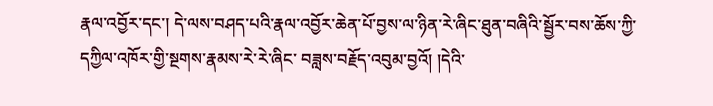རྣལ་འབྱོར་དང་། དེ་ལས་བཤད་པའི་རྣལ་འབྱོར་ཆེན་པོ་བྱས་ལ་ཉིན་རེ་ཞིང་ཐུན་བཞིའི་སྦྱོར་བས་ཆོས་ཀྱི་དཀྱིལ་འཁོར་གྱི་སྔགས་རྣམས་རེ་རེ་ཞིང་ བཟླས་བརྗོད་འབུམ་བྱའོ། །དེའི་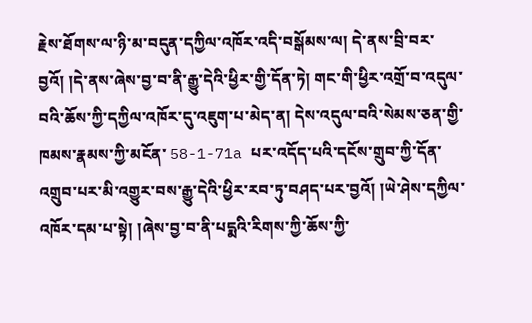རྗེས་ཐོགས་ལ་ཉི་མ་བདུན་དཀྱིལ་འཁོར་འདི་བསྒོམས་ལ། དེ་ནས་བྲི་བར་བྱའོ། །དེ་ནས་ཞེས་བྱ་བ་ནི་རྒྱུ་དེའི་ཕྱིར་གྱི་དོན་ཏེ། གང་གི་ཕྱིར་འགྲོ་བ་འདུལ་བའི་ཆོས་ཀྱི་དཀྱིལ་འཁོར་དུ་འཇུག་པ་མེད་ན། དེས་འདུལ་བའི་སེམས་ཅན་གྱི་ཁམས་རྣམས་ཀྱི་མངོན་ 58-1-71a པར་འདོད་པའི་དངོས་གྲུབ་ཀྱི་དོན་འགྲུབ་པར་མི་འགྱུར་བས་རྒྱུ་དེའི་ཕྱིར་རབ་ཏུ་བཤད་པར་བྱའོ། །ཡེ་ཤེས་དཀྱིལ་འཁོར་དམ་པ་སྟེ། །ཞེས་བྱ་བ་ནི་པདྨའི་རིགས་ཀྱི་ཆོས་ཀྱི་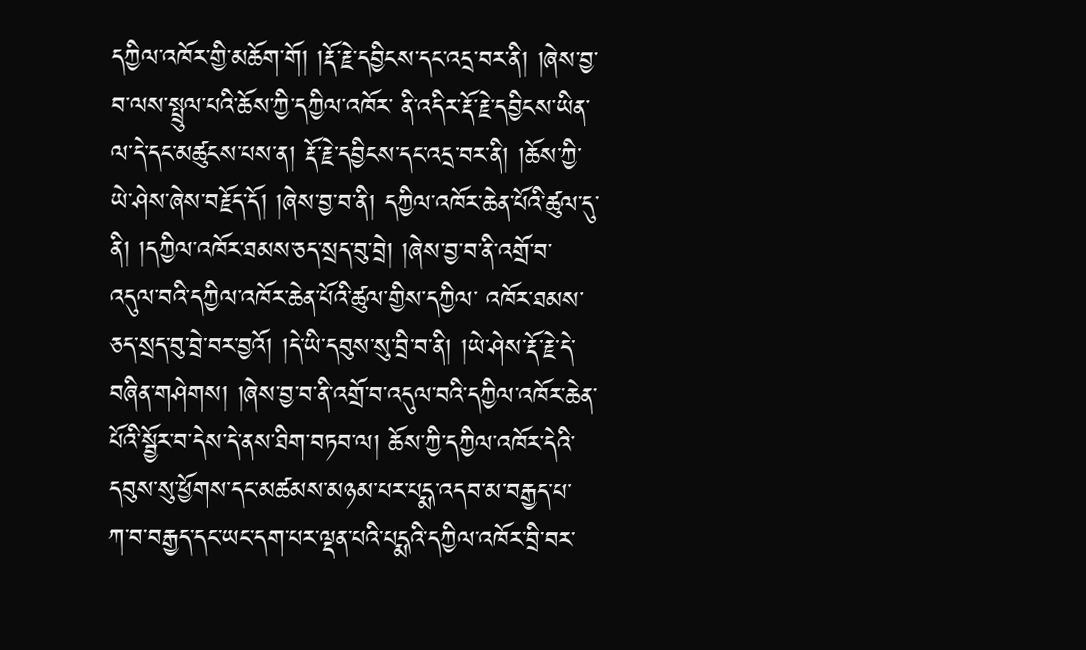དཀྱིལ་འཁོར་གྱི་མཆོག་གོ། །རྡོ་རྗེ་དབྱིངས་དང་འདྲ་བར་ནི། །ཞེས་བྱ་བ་ལས་སྤྲུལ་པའི་ཆོས་ཀྱི་དཀྱིལ་འཁོར་ ནི་འདིར་རྡོ་རྗེ་དབྱིངས་ཡིན་ལ་དེ་དང་མཚུངས་པས་ན། རྡོ་རྗེ་དབྱིངས་དང་འདྲ་བར་ནི། །ཆོས་ཀྱི་ཡེ་ཤེས་ཞེས་བརྗོད་དོ། །ཞེས་བྱ་བ་ནི། དཀྱིལ་འཁོར་ཆེན་པོའི་ཚུལ་དུ་ནི། །དཀྱིལ་འཁོར་ཐམས་ཅད་སྲད་བུ་བྲེ། །ཞེས་བྱ་བ་ནི་འགྲོ་བ་འདུལ་བའི་དཀྱིལ་འཁོར་ཆེན་པོའི་ཚུལ་གྱིས་དཀྱིལ་ འཁོར་ཐམས་ཅད་སྲད་བུ་བྲེ་བར་བྱའོ། །དེ་ཡི་དབུས་སུ་བྲི་བ་ནི། །ཡེ་ཤེས་རྡོ་རྗེ་དེ་བཞིན་གཤེགས། །ཞེས་བྱ་བ་ནི་འགྲོ་བ་འདུལ་བའི་དཀྱིལ་འཁོར་ཆེན་པོའི་སྦྱོར་བ་དེས་དེ་ནས་ཐིག་བཏབ་ལ། ཆོས་ཀྱི་དཀྱིལ་འཁོར་དེའི་དབུས་སུ་ཕྱོགས་དང་མཚམས་མཉམ་པར་པདྨ་འདབ་མ་བརྒྱད་པ་ ཀ་བ་བརྒྱད་དང་ཡང་དག་པར་ལྡན་པའི་པདྨའི་དཀྱིལ་འཁོར་བྲི་བར་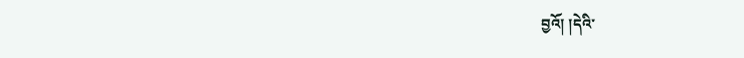བྱའོ། །དེའི་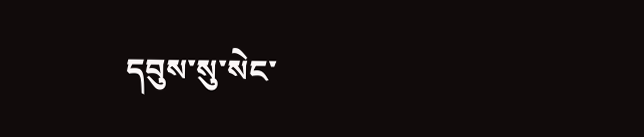དབུས་སུ་སེང་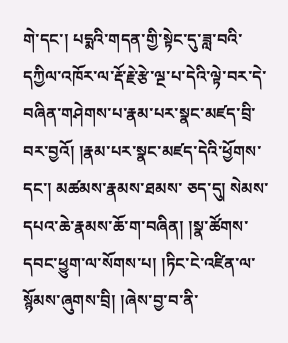གེ་དང་། པདྨའི་གདན་གྱི་སྟེང་དུ་ཟླ་བའི་དཀྱིལ་འཁོར་ལ་རྡོ་རྗེ་རྩེ་ལྔ་པ་དེའི་ལྟེ་བར་དེ་བཞིན་གཤེགས་པ་རྣམ་པར་སྣང་མཛད་བྲི་བར་བྱའོ། །རྣམ་པར་སྣང་མཛད་དེའི་ཕྱོགས་དང་། མཚམས་རྣམས་ཐམས་ ཅད་དུ། སེམས་དཔའ་ཆེ་རྣམས་ཆོ་ག་བཞིན། །སྣ་ཚོགས་དབང་ཕྱུག་ལ་སོགས་པ། །ཏིང་ངེ་འཛིན་ལ་སྙོམས་ཞུགས་བྲི། །ཞེས་བྱ་བ་ནི་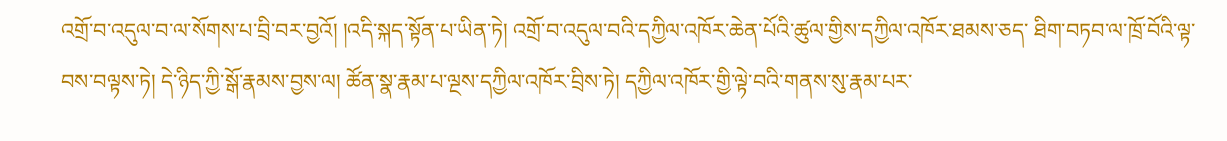འགྲོ་བ་འདུལ་བ་ལ་སོགས་པ་བྲི་བར་བྱའོ། །འདི་སྐད་སྟོན་པ་ཡིན་ཏེ། འགྲོ་བ་འདུལ་བའི་དཀྱིལ་འཁོར་ཆེན་པོའི་ཚུལ་གྱིས་དཀྱིལ་འཁོར་ཐམས་ཅད་ ཐིག་བཏབ་ལ་ཁྲོ་བོའི་ལྟ་བས་བལྟས་ཏེ། དེ་ཉིད་ཀྱི་སྒོ་རྣམས་བྱས་ལ། ཚོན་སྣ་རྣམ་པ་ལྔས་དཀྱིལ་འཁོར་བྲིས་ཏེ། དཀྱིལ་འཁོར་གྱི་ལྟེ་བའི་གནས་སུ་རྣམ་པར་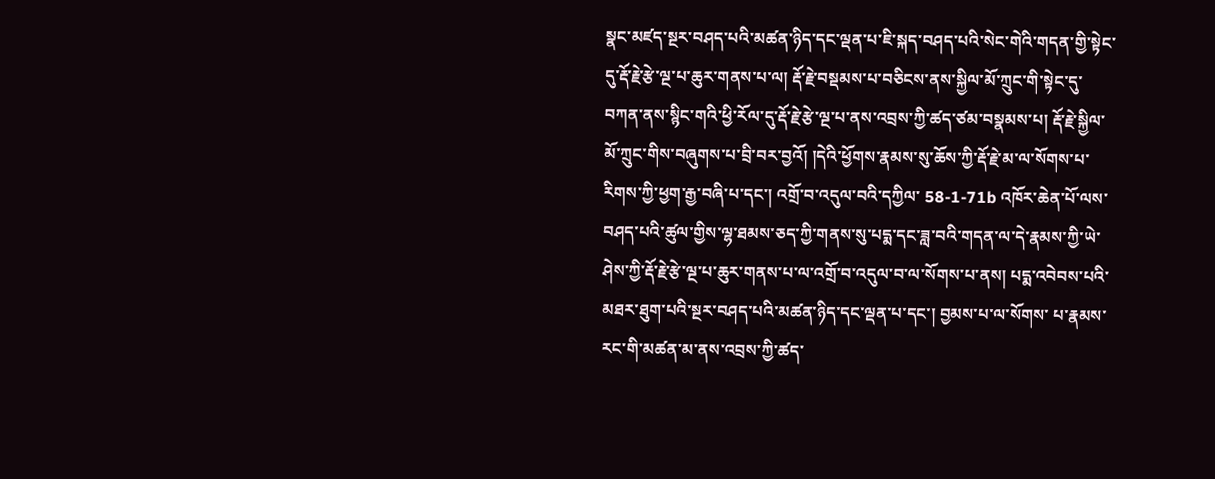སྣང་མཛད་སྔར་བཤད་པའི་མཚན་ཉིད་དང་ལྡན་པ་ཇི་སྐད་བཤད་པའི་སེང་གེའི་གདན་གྱི་སྟེང་དུ་རྡོ་རྗེ་རྩེ་ལྔ་པ་ཆུར་གནས་པ་ལ། རྡོ་རྗེ་བསྡམས་པ་བཅིངས་ནས་སྐྱིལ་མོ་ཀྲུང་གི་སྟེང་དུ་བཀན་ནས་སྙིང་གའི་ཕྱི་རོལ་དུ་རྡོ་རྗེ་རྩེ་ལྔ་པ་ནས་འབྲས་ཀྱི་ཚད་ཙམ་བསྣམས་པ། རྡོ་རྗེ་སྐྱིལ་མོ་ཀྲུང་གིས་བཞུགས་པ་བྲི་བར་བྱའོ། །དེའི་ཕྱོགས་རྣམས་སུ་ཆོས་ཀྱི་རྡོ་རྗེ་མ་ལ་སོགས་པ་རིགས་ཀྱི་ཕྱག་རྒྱ་བཞི་པ་དང་། འགྲོ་བ་འདུལ་བའི་དཀྱིལ་ 58-1-71b འཁོར་ཆེན་པོ་ལས་བཤད་པའི་ཚུལ་གྱིས་ལྷ་ཐམས་ཅད་ཀྱི་གནས་སུ་པདྨ་དང་ཟླ་བའི་གདན་ལ་དེ་རྣམས་ཀྱི་ཡེ་ཤེས་ཀྱི་རྡོ་རྗེ་རྩེ་ལྔ་པ་ཆུར་གནས་པ་ལ་འགྲོ་བ་འདུལ་བ་ལ་སོགས་པ་ནས། པདྨ་འབེབས་པའི་མཐར་ཐུག་པའི་སྔར་བཤད་པའི་མཚན་ཉིད་དང་ལྡན་པ་དང་། བྱམས་པ་ལ་སོགས་ པ་རྣམས་རང་གི་མཚན་མ་ནས་འབྲས་ཀྱི་ཚད་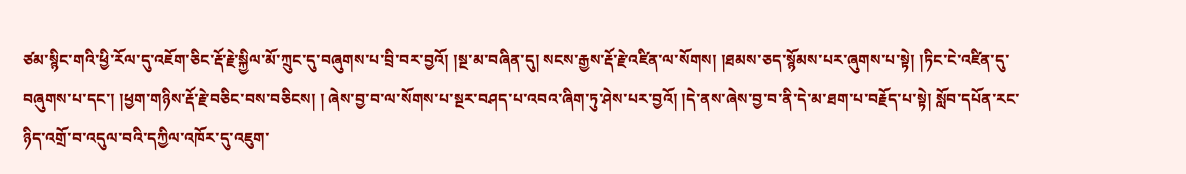ཙམ་སྙིང་གའི་ཕྱི་རོལ་དུ་འཇོག་ཅིང་རྡོ་རྗེ་སྐྱིལ་མོ་ཀྲུང་དུ་བཞུགས་པ་བྲི་བར་བྱའོ། །སྔ་མ་བཞིན་དུ། སངས་རྒྱས་རྡོ་རྗེ་འཛིན་ལ་སོགས། །ཐམས་ཅད་སྙོམས་པར་ཞུགས་པ་སྟེ། །ཏིང་ངེ་འཛིན་དུ་བཞུགས་པ་དང་། །ཕྱག་གཉིས་རྡོ་རྗེ་བཅིང་བས་བཅིངས། ། ཞེས་བྱ་བ་ལ་སོགས་པ་སྔར་བཤད་པ་འབའ་ཞིག་ཏུ་ཤེས་པར་བྱའོ། །དེ་ནས་ཞེས་བྱ་བ་ནི་དེ་མ་ཐག་པ་བརྗོད་པ་སྟེ། སློབ་དཔོན་རང་ཉིད་འགྲོ་བ་འདུལ་བའི་དཀྱིལ་འཁོར་དུ་འཇུག་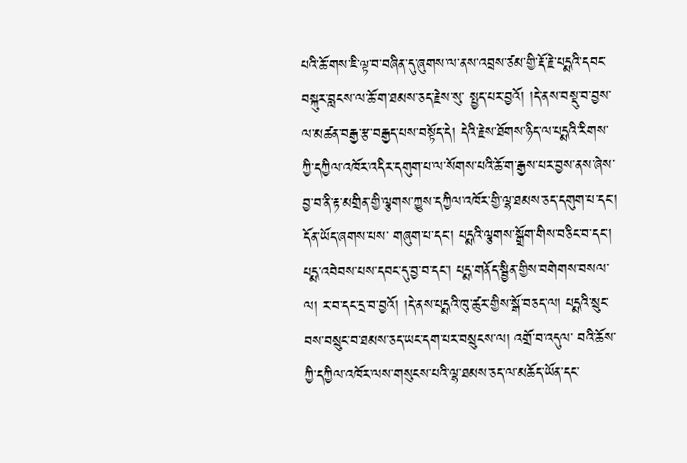པའི་ཆོ་གས་ཇི་ལྟ་བ་བཞིན་དུ་ཞུགས་ལ་ནས་འབྲས་ཙམ་གྱི་རྡོ་རྗེ་པདྨའི་དབང་བསྐུར་བླངས་ལ་ཆོ་ག་ཐམས་ཅད་རྗེས་སུ་ སྤྱད་པར་བྱའོ། །དེ་ནས་བསྡུ་བ་བྱས་ལ་མཚན་བརྒྱ་རྩ་བརྒྱད་པས་བསྟོད་དེ། དེའི་རྗེས་ཐོགས་ཉིད་ལ་པདྨའི་རིགས་ཀྱི་དཀྱིལ་འཁོར་འདིར་དགུག་པ་ལ་སོགས་པའི་ཆོ་ག་རྒྱས་པར་བྱས་ནས་ཞེས་བྱ་བ་ནི་རྟ་མགྲིན་གྱི་ལྕགས་ཀྱུས་དཀྱིལ་འཁོར་གྱི་ལྷ་ཐམས་ཅད་དགུག་པ་དང་། དོན་ཡོད་ཞགས་པས་ གཞུག་པ་དང་། པདྨའི་ལྕགས་སྒྲོག་གིས་བཅིང་བ་དང་། པདྨ་འབེབས་པས་དབང་དུ་བྱ་བ་དང་། པདྨ་གནོད་སྦྱིན་གྱིས་བགེགས་བསལ་ལ། ར་བ་དང་དྲ་བ་བྱའོ། །དེ་ནས་པདྨའི་ཁུ་ཚུར་གྱིས་སྒོ་བཅད་ལ། པདྨའི་སྲུང་བས་བསྲུང་བ་ཐམས་ཅད་ཡང་དག་པར་བསྲུངས་ལ། འགྲོ་བ་འདུལ་ བའི་ཆོས་ཀྱི་དཀྱིལ་འཁོར་ལས་གསུངས་པའི་ལྷ་ཐམས་ཅད་ལ་མཆོད་ཡོན་དང་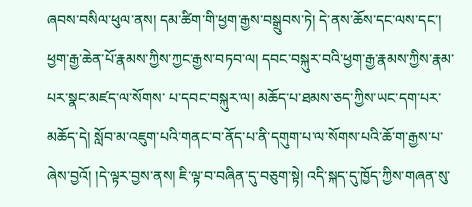ཞབས་བསིལ་ཕུལ་ནས། དམ་ཚིག་གི་ཕྱག་རྒྱས་བསྒྲུབས་ཏེ། དེ་ནས་ཆོས་དང་ལས་དང་། ཕྱག་རྒྱ་ཆེན་པོ་རྣམས་ཀྱིས་ཀྱང་རྒྱས་བཏབ་ལ། དབང་བསྐུར་བའི་ཕྱག་རྒྱ་རྣམས་ཀྱིས་རྣམ་པར་སྣང་མཛད་ལ་སོགས་ པ་དབང་བསྐུར་ལ། མཆོད་པ་ཐམས་ཅད་ཀྱིས་ཡང་དག་པར་མཆོད་དེ། སློབ་མ་འཇུག་པའི་གནང་བ་ནོད་པ་ནི་དགུག་པ་ལ་སོགས་པའི་ཆོ་ག་རྒྱས་པ་ཞེས་བྱའོ། །དེ་ལྟར་བྱས་ནས། ཇི་ལྟ་བ་བཞིན་དུ་བཅུག་སྟེ། འདི་སྐད་དུ་ཁྱོད་ཀྱིས་གཞན་སུ་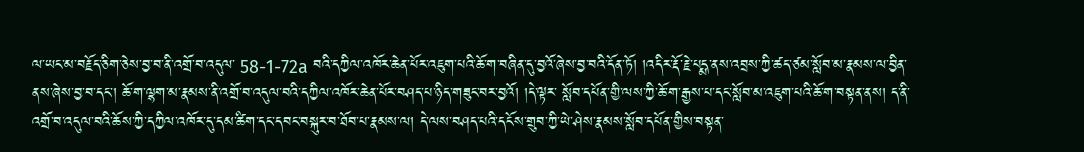ལ་ཡང་མ་བརྗོད་ཅིག་ཅེས་བྱ་བ་ནི་འགྲོ་བ་འདུལ་ 58-1-72a བའི་དཀྱིལ་འཁོར་ཆེན་པོར་འཇུག་པའི་ཆོ་ག་བཞིན་དུ་བྱའོ་ཞེས་བྱ་བའི་དོན་ཏོ། །འདིར་རྡོ་རྗེ་པདྨ་ནས་འབྲས་ཀྱི་ཚད་ཙམ་སློབ་མ་རྣམས་ལ་བྱིན་ནས་ཞེས་བྱ་བ་དང་། ཆོ་ག་ལྷག་མ་རྣམས་ནི་འགྲོ་བ་འདུལ་བའི་དཀྱིལ་འཁོར་ཆེན་པོར་བཤད་པ་ཉིད་གཟུང་བར་བྱའོ། །དེ་ལྟར་ སློབ་དཔོན་གྱི་ལས་ཀྱི་ཆོ་ག་རྒྱས་པ་དང་སློབ་མ་འཇུག་པའི་ཆོ་ག་བསྟན་ནས། ད་ནི་འགྲོ་བ་འདུལ་བའི་ཆོས་ཀྱི་དཀྱིལ་འཁོར་དུ་དམ་ཚིག་དང་དབང་བསྐུར་བ་ཐོབ་པ་རྣམས་ལ། དེ་ལས་བཤད་པའི་དངོས་གྲུབ་ཀྱི་ཡེ་ཤེས་རྣམས་སློབ་དཔོན་གྱིས་བསྟན་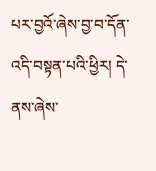པར་བྱའོ་ཞེས་བྱ་བ་དོན་འདི་བསྟན་པའི་ཕྱིར། དེ་ནས་ཞེས་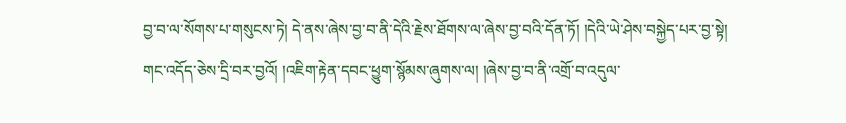བྱ་བ་ལ་སོགས་པ་གསུངས་ཏེ། དེ་ནས་ཞེས་བྱ་བ་ནི་དེའི་རྗེས་ཐོགས་ལ་ཞེས་བྱ་བའི་དོན་ཏོ། །དེའི་ཡེ་ཤེས་བསྐྱེད་པར་བྱ་སྟེ། གང་འདོད་ཅེས་དྲི་བར་བྱའོ། །འཇིག་རྟེན་དབང་ཕྱུག་སྙོམས་ཞུགས་ལ། །ཞེས་བྱ་བ་ནི་འགྲོ་བ་འདུལ་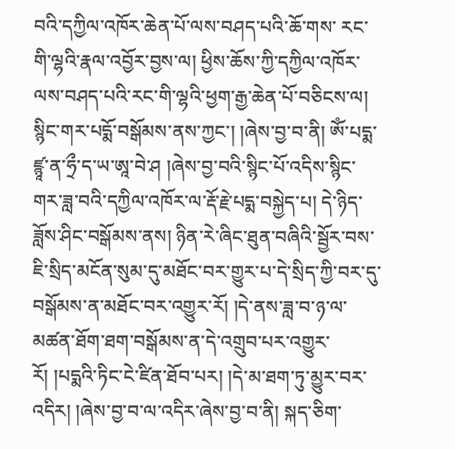བའི་དཀྱིལ་འཁོར་ཆེན་པོ་ལས་བཤད་པའི་ཆོ་གས་ རང་གི་ལྷའི་རྣལ་འབྱོར་བྱས་ལ། ཕྱིས་ཆོས་ཀྱི་དཀྱིལ་འཁོར་ལས་བཤད་པའི་རང་གི་ལྷའི་ཕྱག་རྒྱ་ཆེན་པོ་བཅིངས་ལ། སྙིང་གར་པདྨོ་བསྒོམས་ནས་ཀྱང་། །ཞེས་བྱ་བ་ནི། ཨོཾ་པདྨ་ཛྙཱ་ན་ཧྲྀ་ད་ཡ་ཨཱ་བེ་ཤ །ཞེས་བྱ་བའི་སྙིང་པོ་འདིས་སྙིང་གར་ཟླ་བའི་དཀྱིལ་འཁོར་ལ་རྡོ་རྗེ་པདྨ་བསྐྱེད་པ། དེ་ཉིད་ཟློས་ཤིང་བསྒོམས་ནས། ཉིན་རེ་ཞིང་ཐུན་བཞིའི་སྦྱོར་བས་ཇི་སྲིད་མངོན་སུམ་དུ་མཐོང་བར་གྱུར་པ་དེ་སྲིད་ཀྱི་བར་དུ་བསྒོམས་ན་མཐོང་བར་འགྱུར་རོ། །དེ་ནས་ཟླ་བ་ཉ་ལ་མཚན་ཐོག་ཐག་བསྒོམས་ན་དེ་འགྲུབ་པར་འགྱུར་རོ། །པདྨའི་ཏིང་ངེ་ཛིན་ཐོབ་པར། །དེ་མ་ཐག་ཏུ་མྱུར་བར་ འདིར། །ཞེས་བྱ་བ་ལ་འདིར་ཞེས་བྱ་བ་ནི། སྐད་ཅིག་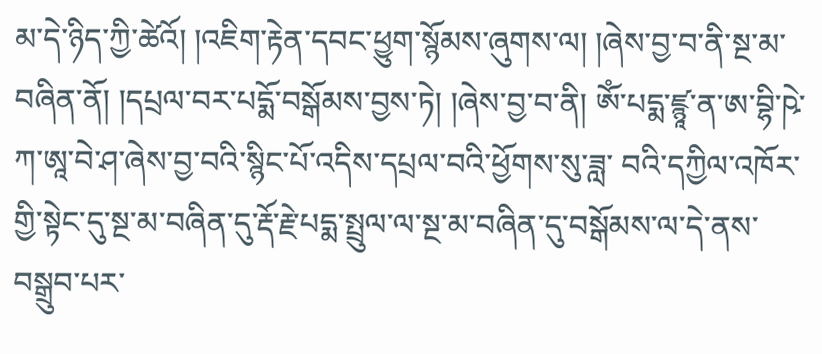མ་དེ་ཉིད་ཀྱི་ཚེའོ། །འཇིག་རྟེན་དབང་ཕྱུག་སྙོམས་ཞུགས་ལ། །ཞེས་བྱ་བ་ནི་སྔ་མ་བཞིན་ནོ། །དཔྲལ་བར་པདྨོ་བསྒོམས་བྱས་ཏེ། །ཞེས་བྱ་བ་ནི། ཨོཾ་པདྨ་ཛྙཱ་ན་ཨ་བྷི་ཥེ་ཀ་ཨཱ་བེ་ཤ་ཞེས་བྱ་བའི་སྙིང་པོ་འདིས་དཔྲལ་བའི་ཕྱོགས་སུ་ཟླ་ བའི་དཀྱིལ་འཁོར་གྱི་སྟེང་དུ་སྔ་མ་བཞིན་དུ་རྡོ་རྗེ་པདྨ་སྤྲུལ་ལ་སྔ་མ་བཞིན་དུ་བསྒོམས་ལ་དེ་ནས་བསྒྲུབ་པར་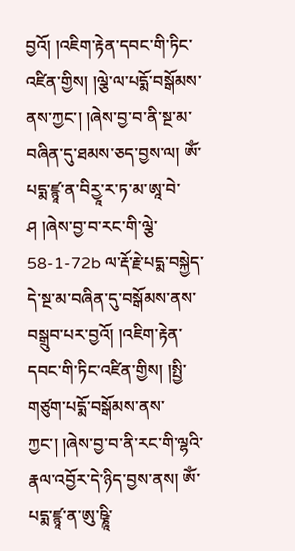བྱའོ། །འཇིག་རྟེན་དབང་གི་ཏིང་འཛིན་གྱིས། །ལྕེ་ལ་པདྨོ་བསྒོམས་ནས་ཀྱང་། །ཞེས་བྱ་བ་ནི་སྔ་མ་བཞིན་དུ་ཐམས་ཅད་བྱས་ལ། ཨོཾ་པདྨ་ཛྙཱ་ན་བིརྱཱ་ར་ཏ་མ་ཨཱ་བེ་ཤ །ཞེས་བྱ་བ་རང་གི་ལྕེ་ 58-1-72b ལ་རྡོ་རྗེ་པདྨ་བསྐྱེད་དེ་སྔ་མ་བཞིན་དུ་བསྒོམས་ནས་བསྒྲུབ་པར་བྱའོ། །འཇིག་རྟེན་དབང་གི་ཏིང་འཛིན་གྱིས། །སྤྱི་གཙུག་པདྨོ་བསྒོམས་ནས་ཀྱང་། །ཞེས་བྱ་བ་ནི་རང་གི་ལྷའི་རྣལ་འབྱོར་དེ་ཉིད་བྱས་ནས། ཨོཾ་པདྨ་ཛྙཱ་ན་ཨུ་ཥྞཱི་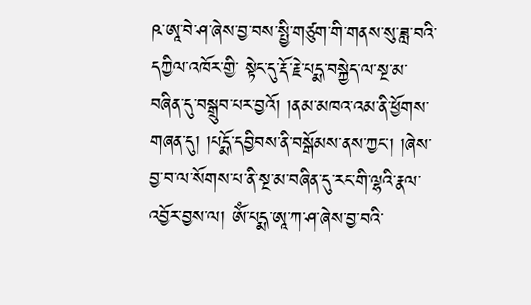ཥ་ཨཱ་བེ་ཤ་ཞེས་བྱ་བས་སྤྱི་གཙུག་གི་གནས་སུ་ཟླ་བའི་དཀྱིལ་འཁོར་གྱི་ སྟེང་དུ་རྡོ་རྗེ་པདྨ་བསྐྱེད་ལ་སྔ་མ་བཞིན་དུ་བསྒྲུབ་པར་བྱའོ། །ནམ་མཁའ་འམ་ནི་ཕྱོགས་གཞན་དུ། །པདྨོ་དབྱིབས་ནི་བསྒོམས་ནས་ཀྱང་། །ཞེས་བྱ་བ་ལ་སོགས་པ་ནི་སྔ་མ་བཞིན་དུ་རང་གི་ལྷའི་རྣལ་འབྱོར་བྱས་ལ། ཨོཾ་པདྨ་ཨཱ་ཀ་ཤ་ཞེས་བྱ་བའི་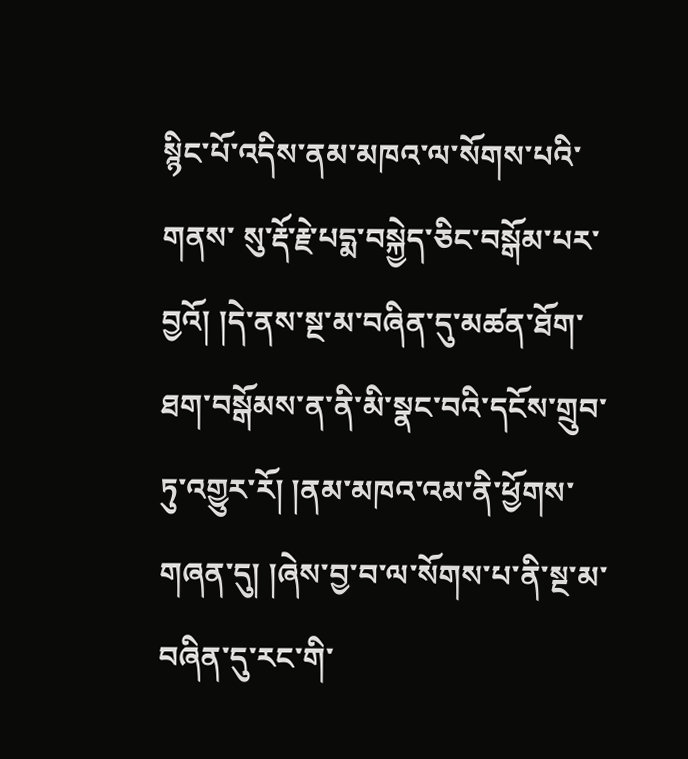སྙིང་པོ་འདིས་ནམ་མཁའ་ལ་སོགས་པའི་གནས་ སུ་རྡོ་རྗེ་པདྨ་བསྐྱེད་ཅིང་བསྒོམ་པར་བྱའོ། །དེ་ནས་སྔ་མ་བཞིན་དུ་མཚན་ཐོག་ཐག་བསྒོམས་ན་ནི་མི་སྣང་བའི་དངོས་གྲུབ་ཏུ་འགྱུར་རོ། །ནམ་མཁའ་འམ་ནི་ཕྱོགས་གཞན་དུ། །ཞེས་བྱ་བ་ལ་སོགས་པ་ནི་སྔ་མ་བཞིན་དུ་རང་གི་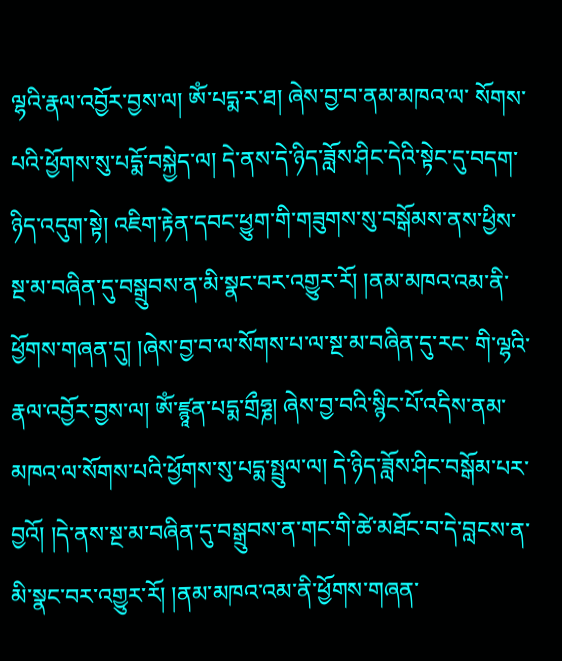ལྷའི་རྣལ་འབྱོར་བྱས་ལ། ཨོཾ་པདྨ་ར་ཐ། ཞེས་བྱ་བ་ནམ་མཁའ་ལ་ སོགས་པའི་ཕྱོགས་སུ་པདྨོ་བསྐྱེད་ལ། དེ་ནས་དེ་ཉིད་ཟློས་ཤིང་དེའི་སྟེང་དུ་བདག་ཉིད་འདུག་སྟེ། འཇིག་རྟེན་དབང་ཕྱུག་གི་གཟུགས་སུ་བསྒོམས་ནས་ཕྱིས་སྔ་མ་བཞིན་དུ་བསྒྲུབས་ན་མི་སྣང་བར་འགྱུར་རོ། །ནམ་མཁའ་འམ་ནི་ཕྱོགས་གཞན་དུ། །ཞེས་བྱ་བ་ལ་སོགས་པ་ལ་སྔ་མ་བཞིན་དུ་རང་ གི་ལྷའི་རྣལ་འབྱོར་བྱས་ལ། ཨོཾ་ཛྙཱན་པདྨ་གྲྀཧྞ། ཞེས་བྱ་བའི་སྙིང་པོ་འདིས་ནམ་མཁའ་ལ་སོགས་པའི་ཕྱོགས་སུ་པདྨ་སྤྲུལ་ལ། དེ་ཉིད་ཟློས་ཤིང་བསྒོམ་པར་བྱའོ། །དེ་ནས་སྔ་མ་བཞིན་དུ་བསྒྲུབས་ན་གང་གི་ཚེ་མཐོང་བ་དེ་བླངས་ན་མི་སྣང་བར་འགྱུར་རོ། །ནམ་མཁའ་འམ་ནི་ཕྱོགས་གཞན་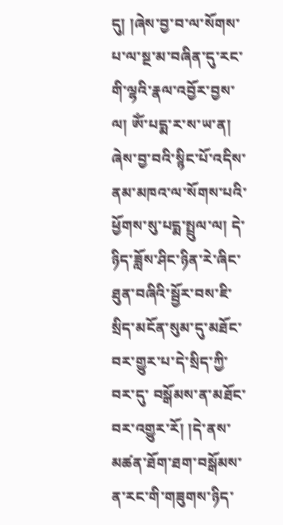དུ། །ཞེས་བྱ་བ་ལ་སོགས་པ་ལ་སྔ་མ་བཞིན་དུ་རང་གི་ལྷའི་རྣལ་འབྱོར་བྱས་ལ། ཨོཾ་པདྨ་ར་ས་ཡ་ན། ཞེས་བྱ་བའི་སྙིང་པོ་འདིས་ནམ་མཁའ་ལ་སོགས་པའི་ཕྱོགས་སུ་པདྨ་སྤྲུལ་ལ། དེ་ཉིད་ཟློས་ཤིང་ཉིན་རེ་ཞིང་ཐུན་བཞིའི་སྦྱོར་བས་ཇི་སྲིད་མངོན་སུམ་དུ་མཐོང་བར་གྱུར་པ་དེ་སྲིད་ཀྱི་བར་དུ་ བསྒོམས་ན་མཐོང་བར་འགྱུར་རོ། །དེ་ནས་མཚན་ཐོག་ཐག་བསྒོམས་ན་རང་གི་གཟུགས་ཉིད་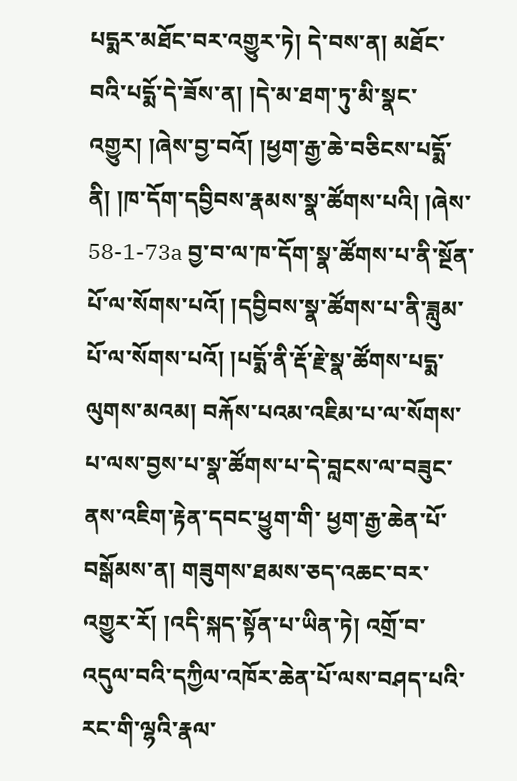པདྨར་མཐོང་བར་འགྱུར་ཏེ། དེ་བས་ན། མཐོང་བའི་པདྨོ་དེ་ཟོས་ན། །དེ་མ་ཐག་ཏུ་མི་སྣང་འགྱུར། །ཞེས་བྱ་བའོ། །ཕྱག་རྒྱ་ཆེ་བཅིངས་པདྨོ་ནི། །ཁ་དོག་དབྱིབས་རྣམས་སྣ་ཚོགས་པའི། །ཞེས་ 58-1-73a བྱ་བ་ལ་ཁ་དོག་སྣ་ཚོགས་པ་ནི་སྔོན་པོ་ལ་སོགས་པའོ། །དབྱིབས་སྣ་ཚོགས་པ་ནི་ཟླུམ་པོ་ལ་སོགས་པའོ། །པདྨོ་ནི་རྡོ་རྗེ་སྣ་ཚོགས་པདྨ་ལུགས་མའམ། བརྐོས་པའམ་འཇིམ་པ་ལ་སོགས་པ་ལས་བྱས་པ་སྣ་ཚོགས་པ་དེ་བླངས་ལ་བཟུང་ནས་འཇིག་རྟེན་དབང་ཕྱུག་གི་ ཕྱག་རྒྱ་ཆེན་པོ་བསྒོམས་ན། གཟུགས་ཐམས་ཅད་འཆང་བར་འགྱུར་རོ། །འདི་སྐད་སྟོན་པ་ཡིན་ཏེ། འགྲོ་བ་འདུལ་བའི་དཀྱིལ་འཁོར་ཆེན་པོ་ལས་བཤད་པའི་རང་གི་ལྷའི་རྣལ་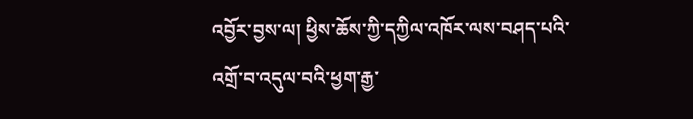འབྱོར་བྱས་ལ། ཕྱིས་ཆོས་ཀྱི་དཀྱིལ་འཁོར་ལས་བཤད་པའི་འགྲོ་བ་འདུལ་བའི་ཕྱག་རྒྱ་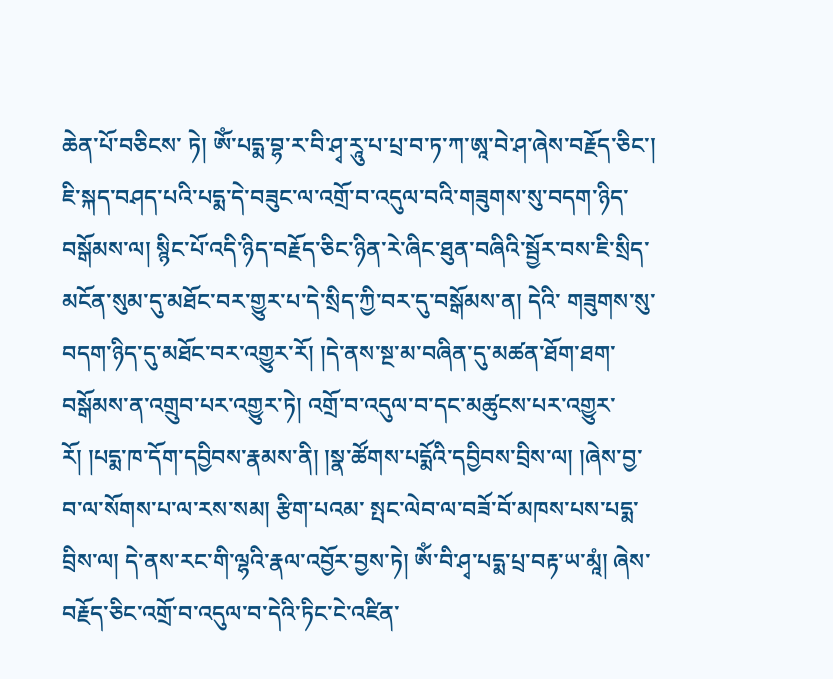ཆེན་པོ་བཅིངས་ ཏེ། ཨོཾ་པདྨ་བྷ་ར་བི་ཤྭ་རཱུ་པ་པྲ་བ་ཏ་ཀ་ཨཱ་བེ་ཤ་ཞེས་བརྗོད་ཅིང་། ཇི་སྐད་བཤད་པའི་པདྨ་དེ་བཟུང་ལ་འགྲོ་བ་འདུལ་བའི་གཟུགས་སུ་བདག་ཉིད་བསྒོམས་ལ། སྙིང་པོ་འདི་ཉིད་བརྗོད་ཅིང་ཉིན་རེ་ཞིང་ཐུན་བཞིའི་སྦྱོར་བས་ཇི་སྲིད་མངོན་སུམ་དུ་མཐོང་བར་གྱུར་པ་དེ་སྲིད་ཀྱི་བར་དུ་བསྒོམས་ན། དེའི་ གཟུགས་སུ་བདག་ཉིད་དུ་མཐོང་བར་འགྱུར་རོ། །དེ་ནས་སྔ་མ་བཞིན་དུ་མཚན་ཐོག་ཐག་བསྒོམས་ན་འགྲུབ་པར་འགྱུར་ཏེ། འགྲོ་བ་འདུལ་བ་དང་མཚུངས་པར་འགྱུར་རོ། །པདྨ་ཁ་དོག་དབྱིབས་རྣམས་ནི། །སྣ་ཚོགས་པདྨོའི་དབྱིབས་བྲིས་ལ། །ཞེས་བྱ་བ་ལ་སོགས་པ་ལ་རས་སམ། རྩིག་པའམ་ སྤང་ལེབ་ལ་བཟོ་བོ་མཁས་པས་པདྨ་བྲིས་ལ། དེ་ནས་རང་གི་ལྷའི་རྣལ་འབྱོར་བྱས་ཏེ། ཨོཾ་བི་ཤྭ་པདྨ་པྲ་བརྟ་ཡ་མཱཾ། ཞེས་བརྗོད་ཅིང་འགྲོ་བ་འདུལ་བ་དེའི་ཏིང་ངེ་འཛིན་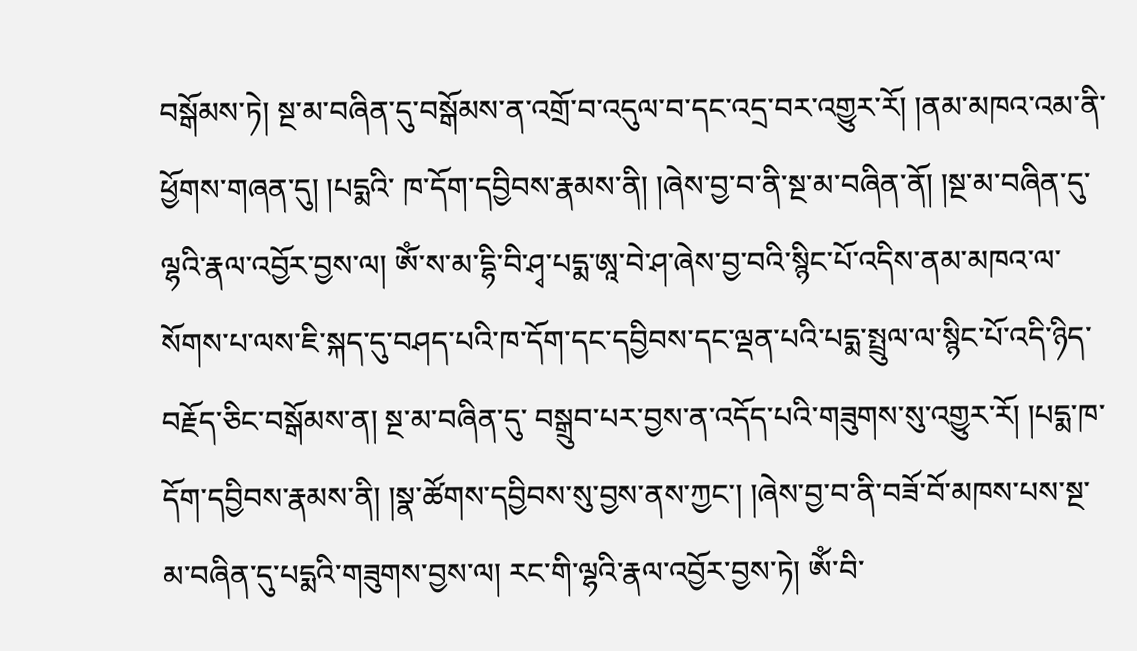བསྒོམས་ཏེ། སྔ་མ་བཞིན་དུ་བསྒོམས་ན་འགྲོ་བ་འདུལ་བ་དང་འདྲ་བར་འགྱུར་རོ། །ནམ་མཁའ་འམ་ནི་ཕྱོགས་གཞན་དུ། །པདྨའི་ ཁ་དོག་དབྱིབས་རྣམས་ནི། །ཞེས་བྱ་བ་ནི་སྔ་མ་བཞིན་ནོ། །སྔ་མ་བཞིན་དུ་ལྷའི་རྣལ་འབྱོར་བྱས་ལ། ཨོཾ་ས་མ་དྷི་བི་ཤྭ་པདྨ་ཨཱ་བེ་ཤ་ཞེས་བྱ་བའི་སྙིང་པོ་འདིས་ནམ་མཁའ་ལ་སོགས་པ་ལས་ཇི་སྐད་དུ་བཤད་པའི་ཁ་དོག་དང་དབྱིབས་དང་ལྡན་པའི་པདྨ་སྤྲུལ་ལ་སྙིང་པོ་འདི་ཉིད་བརྗོད་ཅིང་བསྒོམས་ན། སྔ་མ་བཞིན་དུ་ བསྒྲུབ་པར་བྱས་ན་འདོད་པའི་གཟུགས་སུ་འགྱུར་རོ། །པདྨ་ཁ་དོག་དབྱིབས་རྣམས་ནི། །སྣ་ཚོགས་དབྱིབས་སུ་བྱས་ནས་ཀྱང་། །ཞེས་བྱ་བ་ནི་བཟོ་བོ་མཁས་པས་སྔ་མ་བཞིན་དུ་པདྨའི་གཟུགས་བྱས་ལ། རང་གི་ལྷའི་རྣལ་འབྱོར་བྱས་ཏེ། ཨོཾ་བི་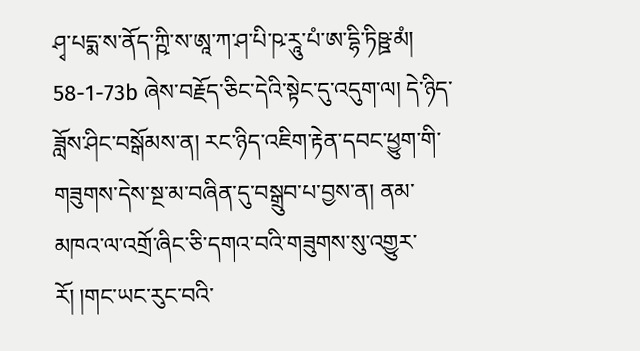ཤྭ་པདྨ་ས་ནོད་ཀྵི་ས་ཨཱ་ཀ་ཤ་པི་ཥ་རཱུ་པཾ་ཨ་དྷི་ཏིཥྛ་མཾ། 58-1-73b ཞེས་བརྗོད་ཅིང་དེའི་སྟེང་དུ་འདུག་ལ། དེ་ཉིད་ཟློས་ཤིང་བསྒོམས་ན། རང་ཉིད་འཇིག་རྟེན་དབང་ཕྱུག་གི་གཟུགས་དེས་སྔ་མ་བཞིན་དུ་བསྒྲུབ་པ་བྱས་ན། ནམ་མཁའ་ལ་འགྲོ་ཞིང་ཅི་དགའ་བའི་གཟུགས་སུ་འགྱུར་རོ། །གང་ཡང་རུང་བའི་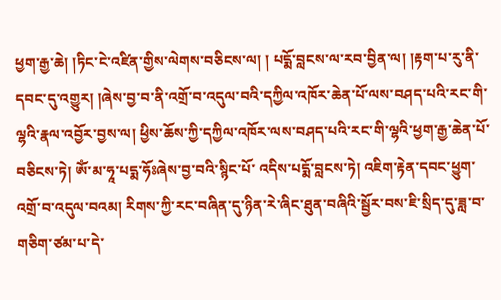ཕྱག་རྒྱ་ཆེ། །ཏིང་ངེ་འཛིན་གྱིས་ལེགས་བཅིངས་ལ། ། པདྨོ་བླངས་ལ་རབ་བྱིན་ལ། །རྟག་པ་རུ་ནི་དབང་དུ་འགྱུར། །ཞེས་བྱ་བ་ནི་འགྲོ་བ་འདུལ་བའི་དཀྱིལ་འཁོར་ཆེན་པོ་ལས་བཤད་པའི་རང་གི་ལྷའི་རྣལ་འབྱོར་བྱས་ལ། ཕྱིས་ཆོས་ཀྱི་དཀྱིལ་འཁོར་ལས་བཤད་པའི་རང་གི་ལྷའི་ཕྱག་རྒྱ་ཆེན་པོ་བཅིངས་ཏེ། ཨོཾ་མ་ཧཱ་པདྨ་ཧོཿཞེས་བྱ་བའི་སྙིང་པོ་ འདིས་པདྨོ་བླངས་ཏེ། འཇིག་རྟེན་དབང་ཕྱུག་འགྲོ་བ་འདུལ་བའམ། རིགས་ཀྱི་རང་བཞིན་དུ་ཉིན་རེ་ཞིང་ཐུན་བཞིའི་སྦྱོར་བས་ཇི་སྲིད་དུ་ཟླ་བ་གཅིག་ཙམ་པ་དེ་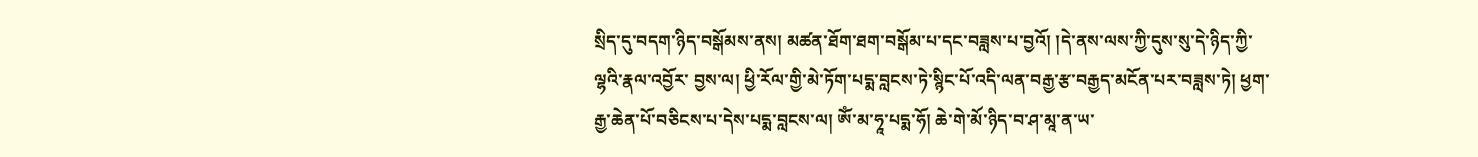སྲིད་དུ་བདག་ཉིད་བསྒོམས་ནས། མཚན་ཐོག་ཐག་བསྒོམ་པ་དང་བཟླས་པ་བྱའོ། །དེ་ནས་ལས་ཀྱི་དུས་སུ་དེ་ཉིད་ཀྱི་ལྷའི་རྣལ་འབྱོར་ བྱས་ལ། ཕྱི་རོལ་གྱི་མེ་ཏོག་པདྨ་བླངས་ཏེ་སྙིང་པོ་འདི་ལན་བརྒྱ་རྩ་བརྒྱད་མངོན་པར་བཟླས་ཏེ། ཕྱག་རྒྱ་ཆེན་པོ་བཅིངས་པ་དེས་པདྨ་བླངས་ལ། ཨོཾ་མ་ཧཱ་པདྨ་ཧོ། ཆེ་གེ་མོ་ཉིད་བ་ཤ་མཱ་ན་ཡ་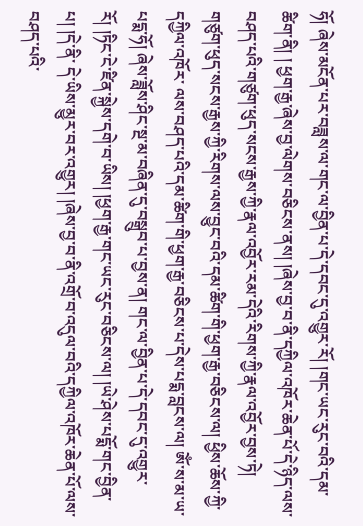ཧོ། ཞེས་མངོན་པར་བཟླས་ལ་གང་ལ་བྱིན་པ་དེ་དབང་དུ་འགྱུར་རོ། །གང་ཡང་རུང་བའི་དམ་ཚིག་ནི། ། ཕྱག་རྒྱ་ཞེས་བྱ་ལེགས་བཅིངས་ནས། །ཞེས་བྱ་བ་ནི་དཀྱིལ་འཁོར་ཆེན་པོ་དེ་ཉིད་ལས་བཤད་པའི་གཙུག་ཕུད་སངས་རྒྱས་ཀྱི་རྣལ་འབྱོར་རམ་དེའི་རིགས་ཀྱི་རྣལ་འབྱོར་བྱས་ཏེ། གཙུག་ཕུད་སངས་རྒྱས་ཀྱི་རིགས་ལས་བྱུང་བའི་དམ་ཚིག་གི་ཕྱག་རྒྱ་བཅིངས་ལ། ཕྱིས་ཆོས་ཀྱི་དཀྱིལ་འཁོར་ ལས་བཤད་པའི་དམ་ཚིག་གི་ཕྱག་རྒྱ་བཅིངས་པ་དེས་པདྨ་བླངས་ལ། ཨོཾ་ས་མ་ཡ་པདྨ་ཧོ། ཞེས་ཟློས་ཤིང་སྔ་མ་བཞིན་དུ་བསྒྲུབ་པ་བྱས་ན། གང་ལ་བྱིན་པ་དེ་དབང་དུ་འགྱུར་རོ། །ཏིང་ངེ་ཛིན་སྐྱེས་དགེ་བ་ཡིས། །ཕྱག་རྒྱ་གང་ཡང་རུང་བཅིངས་ལ། །ཡེ་ཤེས་པདྨོ་གང་བྱིན་པ། །དེ་ནི་ དེ་ཡིས་མྱུར་བར་འགྱུར། །ཞེས་བྱ་བ་ནི་འགྲོ་བ་འདུལ་བའི་དཀྱིལ་འཁོར་ཆེན་པོ་ལས་བཤད་པའི་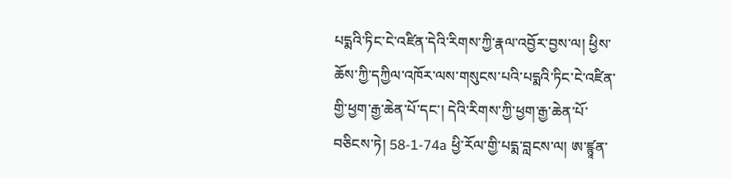པདྨའི་ཏིང་ངེ་འཛིན་དེའི་རིགས་ཀྱི་རྣལ་འབྱོར་བྱས་ལ། ཕྱིས་ཆོས་ཀྱི་དཀྱིལ་འཁོར་ལས་གསུངས་པའི་པདྨའི་ཏིང་ངེ་འཛིན་གྱི་ཕྱག་རྒྱ་ཆེན་པོ་དང་། དེའི་རིགས་ཀྱི་ཕྱག་རྒྱ་ཆེན་པོ་བཅིངས་ཏེ། 58-1-74a ཕྱི་རོལ་གྱི་པདྨ་བླངས་ལ། ཨ་ཛྙཱན་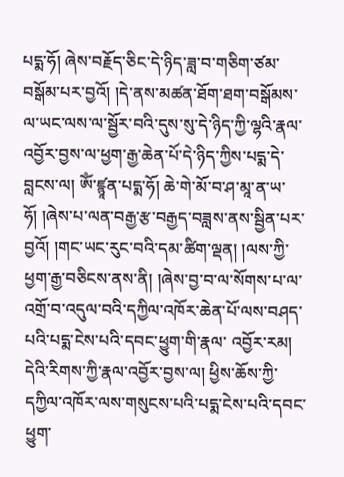པདྨ་ཧོ། ཞེས་བརྗོད་ཅིང་དེ་ཉིད་ཟླ་བ་གཅིག་ཙམ་བསྒོམ་པར་བྱའོ། །དེ་ནས་མཚན་ཐོག་ཐག་བསྒོམས་ལ་ཡང་ལས་ལ་སྦྱོར་བའི་དུས་སུ་དེ་ཉིད་ཀྱི་ལྷའི་རྣལ་འབྱོར་བྱས་ལ་ཕྱག་རྒྱ་ཆེན་པོ་དེ་ཉིད་ཀྱིས་པདྨ་དེ་བླངས་ལ། ཨོཾ་ཛྙཱན་པདྨ་ཧོ། ཆེ་གེ་མོ་བ་ཤ་མཱ་ན་ཡ་ཧོ། །ཞེས་པ་ལན་བརྒྱ་རྩ་བརྒྱད་བཟླས་ནས་སྦྱིན་པར་བྱའོ། །གང་ཡང་རུང་བའི་དམ་ཚིག་ལྡན། །ལས་ཀྱི་ཕྱག་རྒྱ་བཅིངས་ནས་ནི། །ཞེས་བྱ་བ་ལ་སོགས་པ་ལ་འགྲོ་བ་འདུལ་བའི་དཀྱིལ་འཁོར་ཆེན་པོ་ལས་བཤད་པའི་པདྨ་ངེས་པའི་དབང་ཕྱུག་གི་རྣལ་ འབྱོར་རམ། དེའི་རིགས་ཀྱི་རྣལ་འབྱོར་བྱས་ལ། ཕྱིས་ཆོས་ཀྱི་དཀྱིལ་འཁོར་ལས་གསུངས་པའི་པདྨ་ངེས་པའི་དབང་ཕྱུག་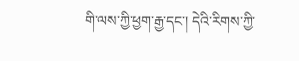གི་ལས་ཀྱི་ཕྱག་རྒྱ་དང་། དེའི་རིགས་ཀྱི་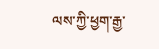ལས་ཀྱི་ཕྱག་རྒྱ་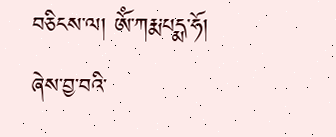བཅིངས་ལ། ཨོཾ་ཀརྨ་པདྨ་ཧོ། ཞེས་བྱ་བའི་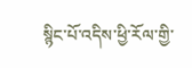སྙིང་པོ་འདིས་ཕྱི་རོལ་གྱི་